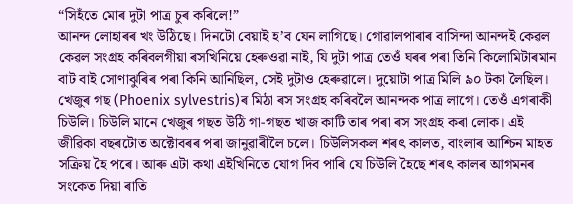“সিহঁতে মোৰ দুটা পাত্ৰ চুৰ কৰিলে!”
আনন্দ লোহাৰৰ খং উঠিছে। দিনটো বেয়াই হ’ব যেন লাগিছে। গোৱালপাৰাৰ বাসিন্দা আনন্দই কেৱল কেৱল সংগ্ৰহ কৰিবলগীয়া ৰসখিনিয়ে হেৰুওৱা নাই, যি দুটা পাত্ৰ তেওঁ ঘৰৰ পৰা তিনি কিলোমিটাৰমান বাট বাই সোণাঝুৰিৰ পৰা কিনি আনিছিল, সেই দুটাও হেৰুৱালে। দুয়োটা পাত্ৰ মিলি ৯০ টকা লৈছিল।
খেজুৰ গছ (Phoenix sylvestris)ৰ মিঠা ৰস সংগ্ৰহ কৰিবলৈ আনন্দক পাত্ৰ লাগে। তেওঁ এগৰাকী চিউলি। চিউলি মানে খেজুৰ গছত উঠি গা-গছত খাজ কাটি তাৰ পৰা ৰস সংগ্ৰহ কৰা লোক। এই জীৱিকা বছৰটোত অক্টোবৰৰ পৰা জানুৱাৰীলৈ চলে। চিউলিসকল শৰৎ কালত, বাংলাৰ আশ্চিন মাহত সক্ৰিয় হৈ পৰে। আৰু এটা কথা এইখিনিতে যোগ দিব পাৰি যে চিউলি হৈছে শৰৎ কালৰ আগমনৰ সংকেত দিয়া ৰাতি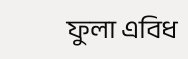ফুলা এবিধ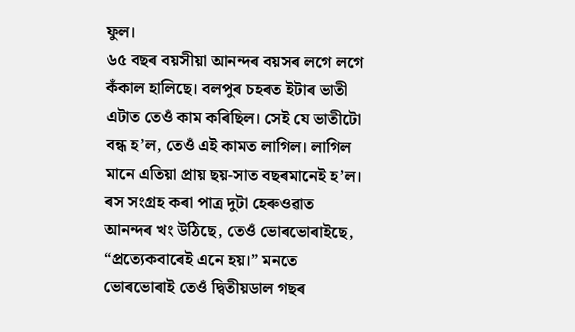ফুল।
৬৫ বছৰ বয়সীয়া আনন্দৰ বয়সৰ লগে লগে কঁকাল হালিছে। বলপুৰ চহৰত ইটাৰ ভাতী এটাত তেওঁ কাম কৰিছিল। সেই যে ভাতীটো বন্ধ হ’ল, তেওঁ এই কামত লাগিল। লাগিল মানে এতিয়া প্ৰায় ছয়-সাত বছৰমানেই হ’ল।
ৰস সংগ্ৰহ কৰা পাত্ৰ দুটা হেৰুওৱাত আনন্দৰ খং উঠিছে, তেওঁ ভোৰভোৰাইছে, “প্ৰত্যেকবাৰেই এনে হয়।” মনতে ভোৰভোৰাই তেওঁ দ্বিতীয়ডাল গছৰ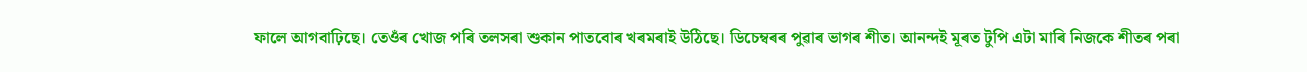ফালে আগবাঢ়িছে। তেওঁৰ খোজ পৰি তলসৰা শুকান পাতবোৰ খৰমৰাই উঠিছে। ডিচেম্বৰৰ পুৱাৰ ভাগৰ শীত। আনন্দই মূৰত টুপি এটা মাৰি নিজকে শীতৰ পৰা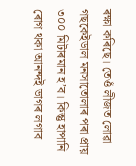ৰক্ষা কৰিছে। তেওঁ লীজত লোৱা গছকেইডাল মনসাতোলাৰ পৰা প্ৰায় ৩০০ মিটাৰমান হ’ব। কিন্তু হাপানি ৰোগ থকা আনন্দই ভাগৰ লগাব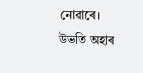নোৱাৰে। উভতি অহাৰ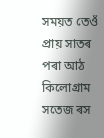সময়ত তেওঁ প্ৰায় সাতৰ পৰা আঠ কিলোগ্ৰাম সতেজ ৰস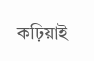কঢ়িয়াই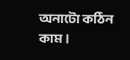অনাটো কঠিন কাম।